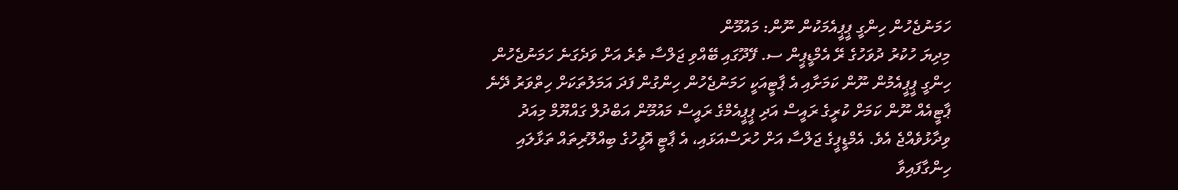ހަމަނުޖެހުން ހިންގީ ޕީޕީއެމަކުން ނޫން: މައުމޫން
މިދިޔަ ހުކުރު ދުވަހުގެ ރޭ އެމްޑީޕީން ސ. ފޭދޫގައި ބޭއްވި ޖަލްސާ ތެރެ އަށް ވަދެގަނެ ހަމަނުޖެހުން ހިންގީ ޕީޕީއެމުން ނޫން ކަމަށާއި އެ ޕާޓީއަކީ ހަމަނުޖެހުން ހިންގުން ފަދަ އަމަލުތަކަށް ހިތްވަރު ދޭނެ ޕާޓީއެއް ނޫން ކަމަށް ކުރީގެ ރައީސް އަދި ޕީޕީއެމްގެ ރައީސް މައުމޫން އަބްދުލް ގައްޔޫމް މިއަދު ވިދާޅުވެއްޖެ އެވެ. އެމްޑީޕީގެ ޖަލްސާ އަށް ހުރަސްއަޅައި، އެ ޕާޓީ އޮފީހުގެ ބިއްލޫރިތައް ތަޅާލައި ހިންގާފައިވާ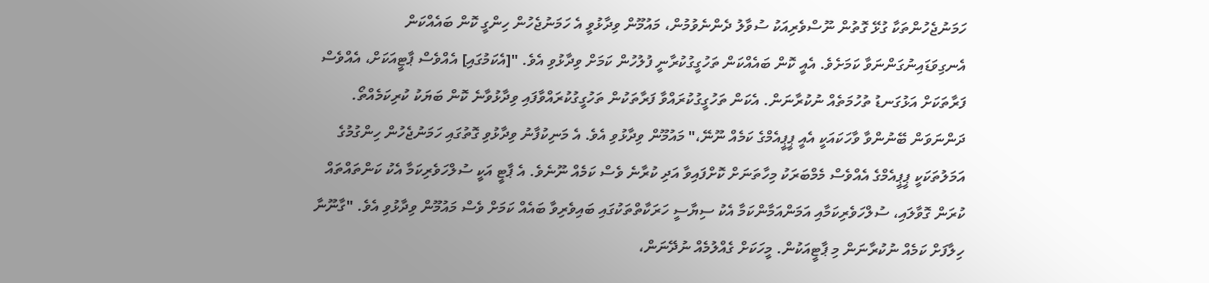ހަމަނުޖެހުންތަކާ ގުޅޭ ގޮތުން ނޫސްވެރިއަކު ސުވާލު ދެންނެވުމުން، މައުމޫން ވިދާޅުވީ އެ ހަމަނުޖެހުން ހިންގީ ކޮން ބައެއްކަން އެނގިވަޑައިނުގަންނަވާ ކަމަށެވެ. އެއީ ކޮން ބައެއްކަން ތަހުގީގުކުރާނީ ފުލުހުން ކަމަށް ވިދާޅުވި އެވެ. "[އެކަމުގައި] އެއްވެސް ޕާޓީއަކަށް، އެއްވެސް ފަރާތަކަށް އަޅުގަނޑު ތުހުމަތެއް ނުކުރާނަން. އެކަން ތަހުގީގުކުރައްވާ ފަރާތަކުން ތަހުގީގުކުރައްވާފައި ވިދާޅުވާނެ ކޮން ބަޔަކު ކުރިކަމެއްތޯ. ދަންނަވަން ބޭނުންވާ ވާހަކައަކީ އެއީ ޕީޕީއެމްގެ ކަމެއް ނޫނޭ،" މައުމޫން ވިދާޅުވި އެވެ. އެ މަނިކުފާނު ވިދާޅުވި ގޮތުގައި ހަމަނުޖެހުން ހިންގުމުގެ އަމަލުތަކަކީ ޕީޕީއެމްގެ އެއްވެސް މެމްބަރަކު މިހާތަނަށް ކޮށްފައިވާ އަދި ކުރާނެ ވެސް ކަމެއް ނޫނެވެ. އެ ޕާޓީ އަކީ ސުލްހަވެރިކަމާ އެކު ކަންތައްތައް ކުރަން ގޮވާލައި، ސުލްހަވެރިކަމާއި އަމަންއަމާންކަމާ އެކު ސިޔާސީ ހަރަކާތްތަކުގައި ބައިވެރިވާ ބައެއް ކަމަށް ވެސް މައުމޫން ވިދާޅުވި އެވެ. "ގާނޫނާ ހިލާފަށް ކަމެއް ނުކުރާނަން މި ޕާޓީއަކުން. މީހަކަށް ގެއްލުމެއް ނުދޭނަން،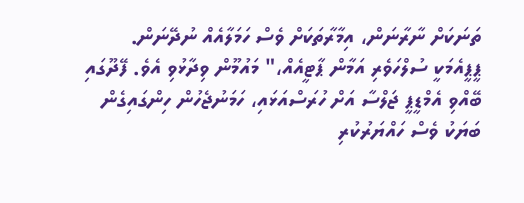ތަނަކަށް ނާރާނަން، އިމާރާތަކަށް ވެސް ހަމަލާއެއް ނުދޭނަން. ޕީޕީއެމަކީ ސުލްހަވެރި އަމާން ޕާޓީއެއް،" މައުމޫން ވިދާޅުވި އެވެ. ފޭދޫގައި ބޭއްވި އެމްޑީޕީ ޖަލްސާ އަށް ހުރަސްއަޅައި، ހަމަނުޖެހުން ހިންގައިގެން ބަޔަކު ވެސް ހައްޔަރުކުރި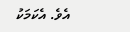އެވެ. އެކަމަކު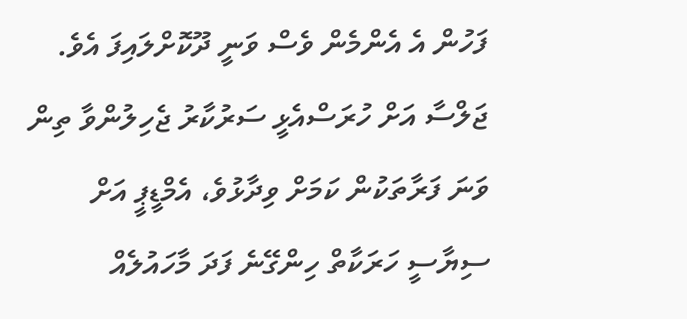ފަހުން އެ އެންމެން ވެސް ވަނީ ދޫކޮށްލައިފަ އެވެ. ޖަލްސާ އަށް ހުރަސްއެޅީ ސަރުކާރު ޖެހިލުންވާ ތިން ވަނަ ފަރާތަކުން ކަމަށް ވިދާޅުވެ، އެމްޑީޕީ އަށް ސިޔާސީ ހަރަކާތް ހިންގޭނެ ފަދަ މާހައުލެއް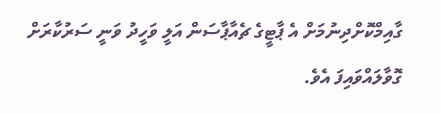ގާއިމްކޮށްދިނުމަށް އެ ޕާޓީގެ ޗެއާޕާސަން އަލީ ވަހީދު ވަނީ ސަރުކާރަށް ގޮވާލައްވައިފަ އެވެ.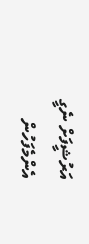އަރުޝީފަށް ނެގީ
އެންމެފަހުން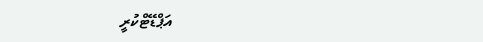އަޕްޑޭޓްކުރީ